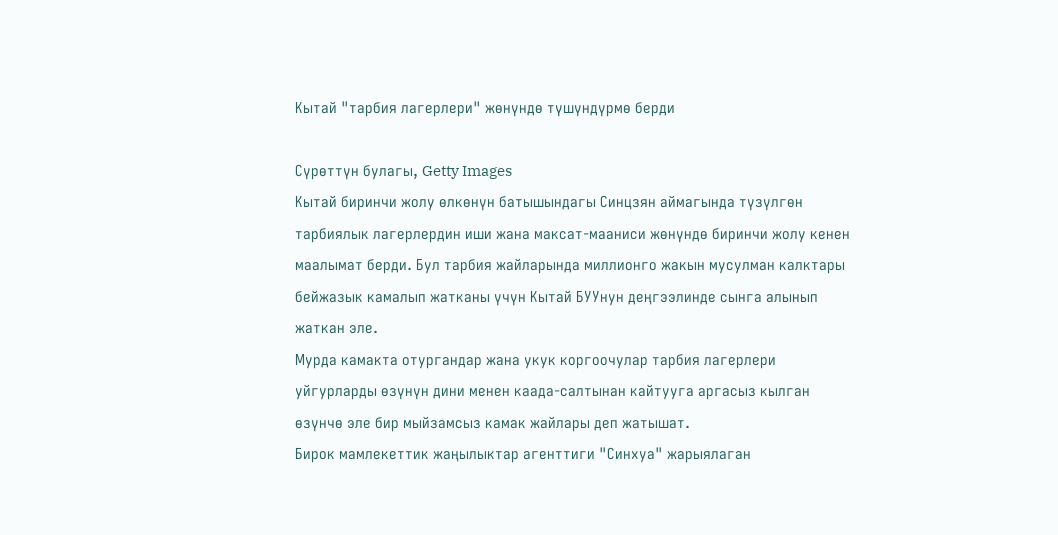Кытай "тарбия лагерлери" жөнүндө түшүндүрмө берди

Сүрөттүн булагы, Getty Images
Кытай биринчи жолу өлкөнүн батышындагы Синцзян аймагында түзүлгөн тарбиялык лагерлердин иши жана максат-мааниси жөнүндө биринчи жолу кенен маалымат берди. Бул тарбия жайларында миллионго жакын мусулман калктары бейжазык камалып жатканы үчүн Кытай БУУнун деңгээлинде сынга алынып жаткан эле.
Мурда камакта отургандар жана укук коргоочулар тарбия лагерлери уйгурларды өзүнүн дини менен каада-салтынан кайтууга аргасыз кылган өзүнчө эле бир мыйзамсыз камак жайлары деп жатышат.
Бирок мамлекеттик жаңылыктар агенттиги "Синхуа" жарыялаган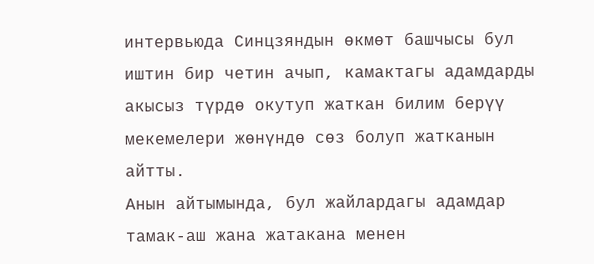интервьюда Синцзяндын өкмөт башчысы бул иштин бир четин ачып, камактагы адамдарды акысыз түрдө окутуп жаткан билим берүү мекемелери жөнүндө сөз болуп жатканын айтты.
Анын айтымында, бул жайлардагы адамдар тамак-аш жана жатакана менен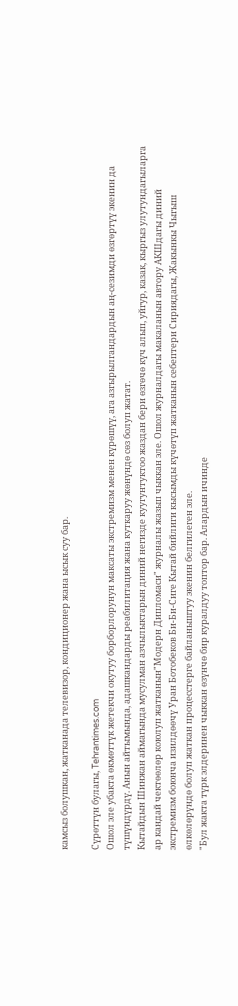камсыз болушкан, жатканада телевизор, кондиционер жана ысык суу бар.

Сүрөттүн булагы, Tehrantimes.com
Ошол эле убакта өкмөттүк жетекчи окутуу борборлорунун максаты экстремизм менен күрөшүү, ага азгырылгандардын аң-сезимди өзгөртүү экенин да түшүндүрдү. Анын айтымында, адашкандарды реабилитация жана куткаруу жөнүндө сөз болуп жатат.
Кытайдын Шинжан аймагында мусулман азчылыктарын диний негизде куугунтуктоо жаздан бери өзгөчө күч алып, уйгур, казак, кыргыз улутундагыларга ар кандай чектөөлөр коюлуп жатканын"Модерн Дипломаси" журналы жазып чыккан эле. Ошол журналдагы макаланын автору АКШдагы диний экстремизм боюнча изилдөөчү Уран Ботобеков Би-Би-Сиге Кытай бийлиги кысымды күчөтүп жатканын себептери Сириядагы, Жакынкы Чыгыш өлкөлөрүндө болуп жаткан процесстерге байланыштуу экенин белгилеген эле.
"Бул жакта түрк элдеринен чыккан өзүнчө бир куралдуу топтор бар. Алардын ичинде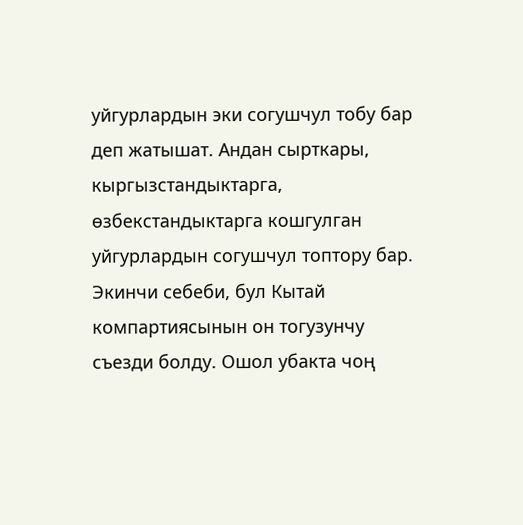уйгурлардын эки согушчул тобу бар деп жатышат. Андан сырткары, кыргызстандыктарга, өзбекстандыктарга кошгулган уйгурлардын согушчул топтору бар. Экинчи себеби, бул Кытай компартиясынын он тогузунчу съезди болду. Ошол убакта чоң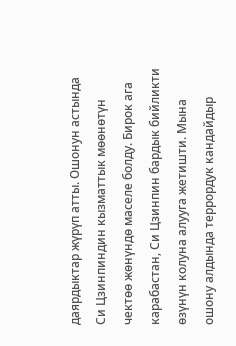даярдыктар жүрүп атты. Ошонун астында Си Цзинпиндин кызматтык мөөнөтүн чектөө жөнүндө маселе болду. Бирок ага карабастан, Си Цзинпин бардык бийликти өзүнүн колуна алууга жетишти. Мына ошону алдында террордук кандайдыр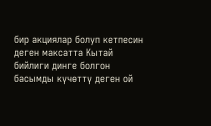бир акциялар болуп кетпесин деген максатта Кытай бийлиги динге болгон басымды күчөттү деген ой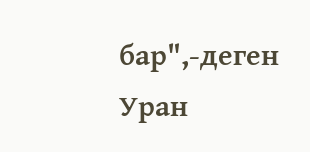бар",-деген Уран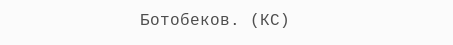Ботобеков. (КС)